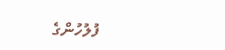ފުލުހުންގެ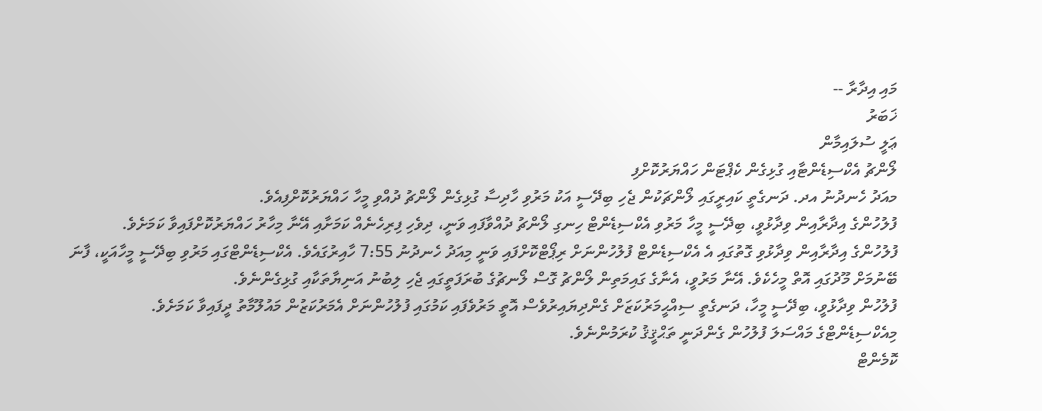މައި އިދާރާ --
ޚަބަރު
ޢަލީ ސުލައިމާން
ލޯންޗު އެކްސިޑެންޓާއި ގުޅިގެން ކެޕްޓަން ހައްޔަރުކޮށްފި
މއަދު ހެނދުނު އދ. ދަނގެތީ ކައިރީގައި ލޯންޗަކުން ޖެހި ބިދޭސީ އަކު މަރުވި ހާދިސާ ގުޅިގެން ލޯންޗު ދުއްވި މީހާ ހައްޔަރުކޮށްފިއެވެ.
ފުލުހުންގެ އިދާރާއިން ވިދާޅުވީ، ބިދޭސީ މީހާ މަރުވި އެކްސިޑެންޓް ހިނގި ލޯންޗު ދުއްވާފައި ވަނީ، ދިވެހި ފިރިހެނެއް ކަމަށާއި އޭނާ މިހާރު ހައްޔަރުކޮށްފައިވާ ކަމަށެވެ.
ފުލުހުންގެ އިދާރާއިން ވިދާޅުވި ގޮތުގައި އެ އެކްސިޑެންޓް ފުލުހުންނަށް ރިޕޯޓްކޮށްފައި ވަނީ މިއަދު ހެނދުނު 7:55 ހާއިރުގައެވެ. އެކްސިޑެންޓްގައި މަރުވި ބިދޭސީ މީހާއަކީ، ފާނަ ބޭނުމަށް މޫދުގައި އޮތް މީހެކެވެ. އޭނާ މަރުވީ، އެނާގެ ގައިމަތިން ލޯންޗު ގޮސް ލޯނޗުގެ ބުރަފަތީގައި ޖެހި ލިބުނު އަނިޔާތަކާއި ގުޅިގެންނެވެ.
ފުލުހުން ވިދާޅުވީ، ބިދޭސީ މީހާ، ދަނގެތީ ސިއްޙީމަރުކަޒަށް ގެންދިޔައިރުވެސް އޮތީ މަރުވެފައި ކަމުގައި ފުލުހުންނަށް އެމަރުކަޒުން މައުލޫމާތު ދީފައިވާ ކަމަށެވެ.
މިއެކްސިޑެންޓްގެ މައްސަލަ ފުލުހުން ގެންދަނީ ތަޙްޤީޤު ކުރަމުންނެވެ.
ކޮމެންޓް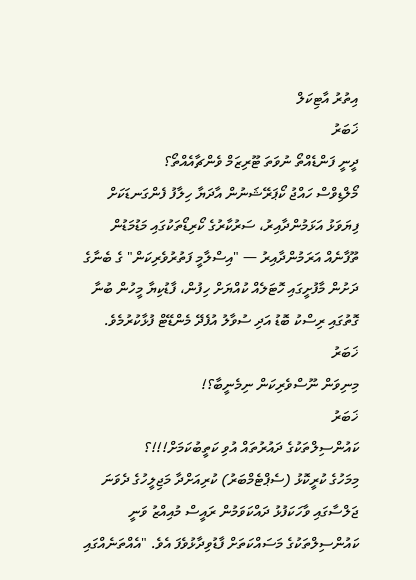އިތުރު އާޓިކަލް
ޚަބަރު
ދީނީ ފަންޑެއްތޯ ނުވަތަ ޓޫރިޒަމް ވެންޗާއެއްތޯ؟
މޯލްޑިވްސް ހައްޖު ކޯޕަރޭޝަނުން އާދަޔާ ހިލާފު ފެންގަނޑަކަށް ފިޔަވަޅު އަޅަމުންދާއިރު، ސަރުކާރުގެ ކޯރިޑޯތަކުގައި މަޑުމަޑުން ތޫފާނެއް އަރަމުންދާއިރު — "އިސްލާމީ ފަތުރުވެރިކަން" ގެ ބެނާގެ ދަށުން މާފުށީގައި ހޮޓަލެއް ކުއްޔަށް ހިފުން، ފާޑުކިޔާ މީހުން ބުނާ ގޮތުގައި ރިސްކު ބޮޑު އަދި ސުވާލު އުފެދޭ މެންޑޭޓް ފުޅާކުރުމެވެ.
ޚަބަރު
މިނިވަން ނޫސްވެރިކަން ނިމެނީބާ؟!
ޚަބަރު
ކައުންސިލްތަކުގެ ދައުރުތައް އުވި ކަތީބުކަމަށް!!!؟
މިމަހުގެ ކުރީކޮޅު (ސެޕްޓެމްބަރު) ކުރިއަށްދާ މަޖިލީހުގެ ދެވަނަ ޖަލްސާގައި ވާހަކަފުޅު ދައްކަވަމުން ރައީސް މުއިއްޒު ވަނީ ކައުންސިލްތަކުގެ މަސައްކަތަށް ފާޑުވިދާޅުވެފަ އެވެ. "އެއްތަނެއްގައި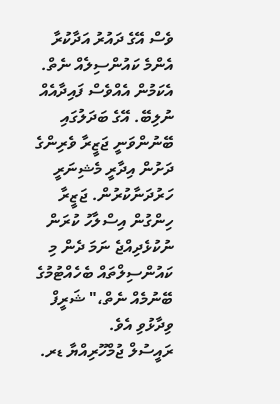ވެސް އޭގެ ދައުރު އަދާކުރާ އެންމެ ކައުންސިލެއް ނެތް. އެކަމުން އެއްވެސް ފައިދާއެއް ނުލިބޭ. އޭގެ ބަދަލުގައި ބޭނުންވަނީ ޖަޒީރާ ވެރިންގެ ދަށުން އިދާރީ މެޝިނަރީ ހަރުދަނާކުރުން. ޖަޒީރާ ހިންގުން އިސްލާހު ކުރަން ނުކުޅެދިއްޖެ ނަމަ ދެން މި ކައުންސިލްތައް ބެހެއްޓުމުގެ ބޭނުމެއް ނެތް،" ޝަރީފް ވިދާޅުވި އެވެ.
ރައީސުލް ޖުމްހޫރިއްޔާ ޑރ.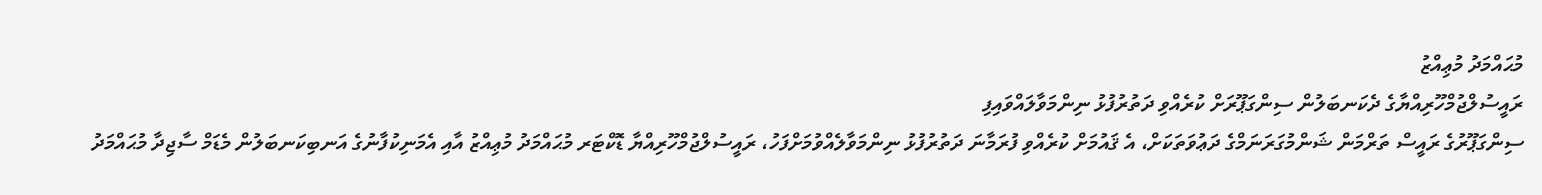މުޙައްމަދު މުޢިއްޒު
ރައީސުލްޖުމްހޫރިއްޔާގެ ދެކަނބަލުން ސިންގަޕޫރަށް ކުރެއްވި ދަތުރުފުޅު ނިންމަވާލައްވައިފި
ސިންގަޕޫރުގެ ރައީސް ތަރްމަން ޝަންމުގަރަނަމްގެ ދަޢުވަތަކަށް، އެ ޤައުމަށް ކުރެއްވި ފުރަމާނަ ދަތުރުފުޅު ނިންމަވާލެއްވުމަށްފަހު، ރައީސުލްޖުމްހޫރިއްޔާ ޑޮކްޓަރ މުޙައްމަދު މުޢިއްޒު އާއި އެމަނިކުފާނުގެ އަނބިކަނބަލުން މެޑަމް ސާޖިދާ މުޙައްމަދު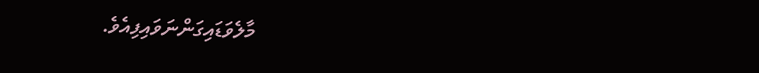މާލެވަޑައިގަންނަވައިފިއެވެ.